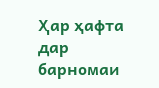Ҳар ҳафта дар барномаи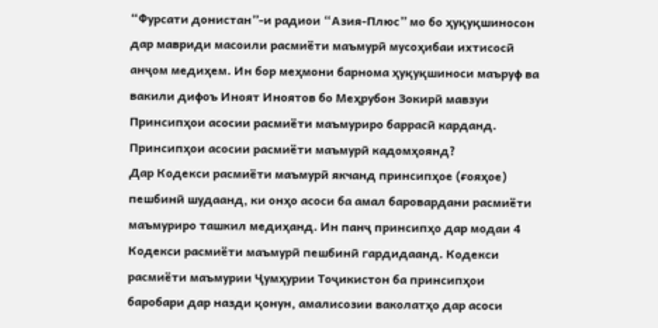“Фурсати донистан”-и радиои “Азия-Плюс” мо бо ҳуқуқшиносон дар мавриди масоили расмиёти маъмурӣ мусоҳибаи ихтисосӣ анҷом медиҳем. Ин бор меҳмони барнома ҳуқуқшиноси маъруф ва вакили дифоъ Иноят Иноятов бо Меҳрубон Зокирӣ мавзуи Принсипҳои асосии расмиёти маъмуриро баррасӣ карданд.
Принсипҳои асосии расмиёти маъмурӣ кадомҳоянд?
Дар Кодекси расмиёти маъмурӣ якчанд принсипҳое (ғояҳое) пешбинӣ шудаанд, ки онҳо асоси ба амал баровардани расмиёти маъмуриро ташкил медиҳанд. Ин панҷ принсипҳо дар модаи 4 Кодекси расмиёти маъмурӣ пешбинӣ гардидаанд. Кодекси расмиёти маъмурии Ҷумҳурии Тоҷикистон ба принсипҳои баробари дар назди қонун, амалисозии ваколатҳо дар асоси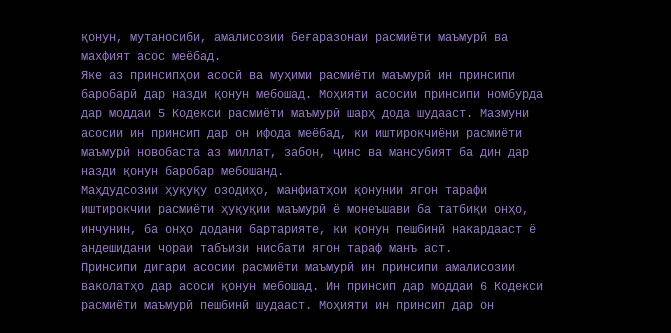қонун, мутаносиби, амалисозии беғаразонаи расмиёти маъмурӣ ва махфият асос меёбад.
Яке аз принсипҳои асосӣ ва муҳими расмиёти маъмурӣ ин принсипи баробарӣ дар назди қонун мебошад. Моҳияти асосии принсипи номбурда дар моддаи 5 Кодекси расмиёти маъмурӣ шарҳ дода шудааст. Мазмуни асосии ин принсип дар он ифода меёбад, ки иштирокчиёни расмиёти маъмурӣ новобаста аз миллат, забон, ҷинс ва мансубият ба дин дар назди қонун баробар мебошанд.
Маҳдудсозии ҳуқуқу озодиҳо, манфиатҳои қонунии ягон тарафи иштирокчии расмиёти ҳуқуқии маъмурӣ ё монеъшави ба татбиқи онҳо, инчунин, ба онҳо додани бартарияте, ки қонун пешбинӣ накардааст ё андешидани чораи табъизи нисбати ягон тараф манъ аст.
Принсипи дигари асосии расмиёти маъмурӣ ин принсипи амалисозии ваколатҳо дар асоси қонун мебошад. Ин принсип дар моддаи 6 Кодекси расмиёти маъмурӣ пешбинӣ шудааст. Моҳияти ин принсип дар он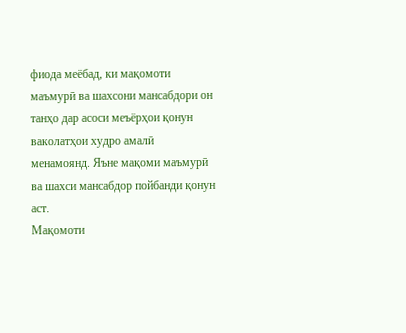фиода меёбад, ки мақомоти маъмурӣ ва шахсони мансабдори он танҳо дар асоси меъёрҳои қонун ваколатҳои худро амалӣ менамоянд. Яъне мақоми маъмурӣ ва шахси мансабдор пойбанди қонун аст.
Мақомоти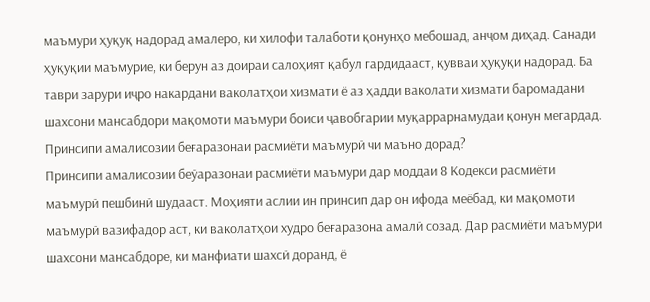маъмури ҳуқуқ надорад амалеро, ки хилофи талаботи қонунҳо мебошад, анҷом диҳад. Санади ҳуқуқии маъмурие, ки берун аз доираи салоҳият қабул гардидааст, қувваи ҳуқуқи надорад. Ба таври зарури иҷро накардани ваколатҳои хизмати ё аз ҳадди ваколати хизмати баромадани шахсони мансабдори мақомоти маъмури боиси ҷавобгарии муқаррарнамудаи қонун мегардад.
Принсипи амалисозии беғаразонаи расмиёти маъмурӣ чи маъно дорад?
Принсипи амалисозии беӯаразонаи расмиёти маъмури дар моддаи 8 Кодекси расмиёти маъмурӣ пешбинӣ шудааст. Моҳияти аслии ин принсип дар он ифода меёбад, ки мақомоти маъмурӣ вазифадор аст, ки ваколатҳои худро беғаразона амалӣ созад. Дар расмиёти маъмури шахсони мансабдоре, ки манфиати шахсӣ доранд, ё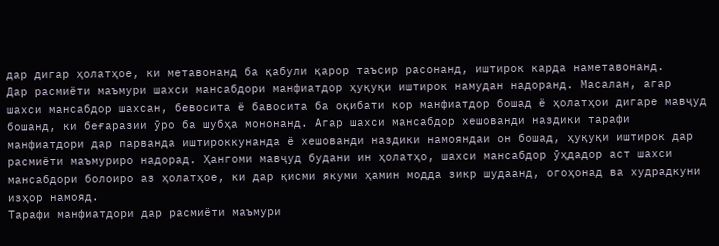дар дигар ҳолатҳое, ки метавонанд ба қабули қарор таъсир расонанд, иштирок карда наметавонанд.
Дар расмиёти маъмури шахси мансабдори манфиатдор ҳуқуқи иштирок намудан надоранд. Масалан, агар шахси мансабдор шахсан, бевосита ё бавосита ба оқибати кор манфиатдор бошад ё ҳолатҳои дигаре мавҷуд бошанд, ки беғаразии ӯро ба шубҳа мононанд. Агар шахси мансабдор хешованди наздики тарафи манфиатдори дар парванда иштироккунанда ё хешованди наздики намояндаи он бошад, ҳуқуқи иштирок дар расмиёти маъмуриро надорад. Ҳангоми мавҷуд будани ин ҳолатҳо, шахси мансабдор ӯҳдадор аст шахси мансабдори болоиро аз ҳолатҳое, ки дар қисми якуми ҳамин модда зикр шудаанд, огоҳонад ва худрадкуни изҳор намояд.
Тарафи манфиатдори дар расмиёти маъмури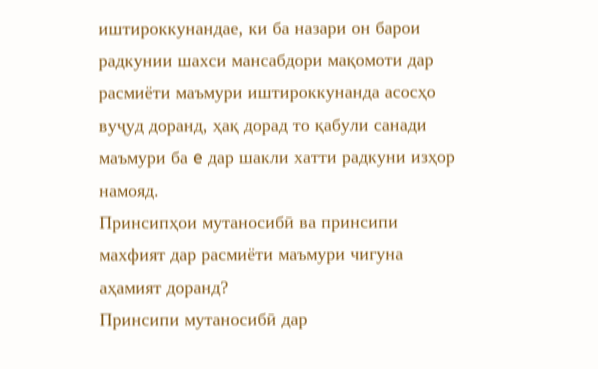иштироккунандае, ки ба назари он барои радкунии шахси мансабдори мақомоти дар расмиёти маъмури иштироккунанда асосҳо вуҷуд доранд, ҳақ дорад то қабули санади маъмури ба e дар шакли хатти радкуни изҳор намояд.
Принсипҳои мутаносибӣ ва принсипи махфият дар расмиёти маъмури чигуна аҳамият доранд?
Принсипи мутаносибӣ дар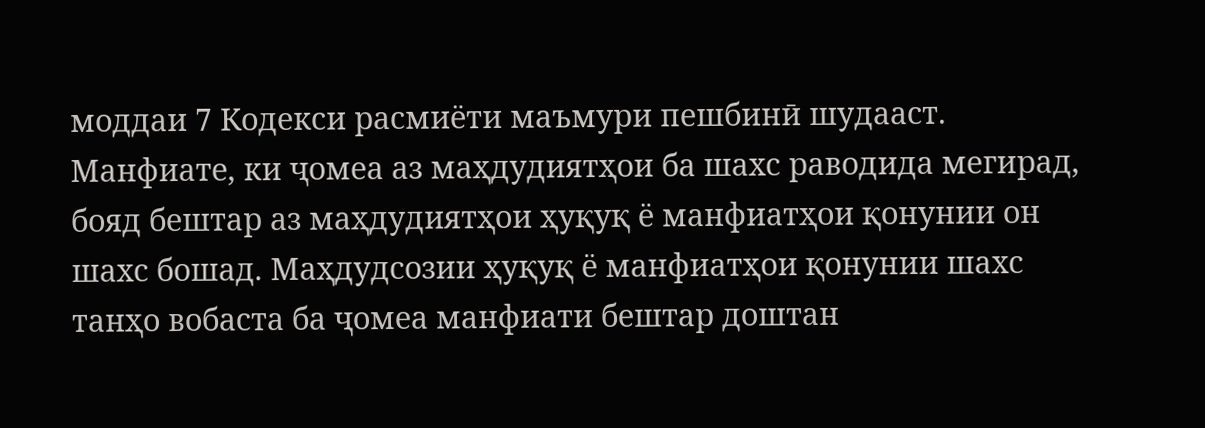моддаи 7 Кодекси расмиёти маъмури пешбинӣ шудааст. Манфиате, ки ҷомеа аз маҳдудиятҳои ба шахс раводида мегирад, бояд бештар аз маҳдудиятҳои ҳуқуқ ё манфиатҳои қонунии он шахс бошад. Маҳдудсозии ҳуқуқ ё манфиатҳои қонунии шахс танҳо вобаста ба ҷомеа манфиати бештар доштан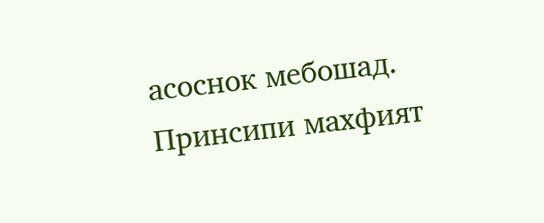асоснок мебошад.
Принсипи махфият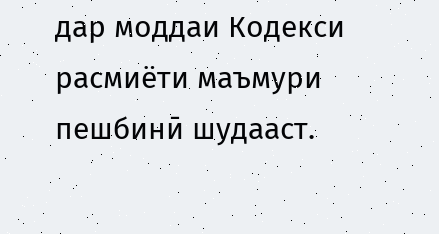дар моддаи Кодекси расмиёти маъмури пешбинӣ шудааст.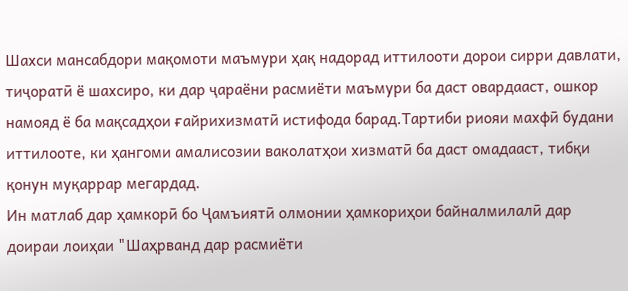Шахси мансабдори мақомоти маъмури ҳақ надорад иттилооти дорои сирри давлати, тиҷоратӣ ё шахсиро, ки дар ҷараёни расмиёти маъмури ба даст овардааст, ошкор намояд ё ба мақсадҳои ғайрихизматӣ истифода барад.Тартиби риояи махфӣ будани иттилооте, ки ҳангоми амалисозии ваколатҳои хизматӣ ба даст омадааст, тибқи қонун муқаррар мегардад.
Ин матлаб дар ҳамкорӣ бо Ҷамъиятӣ олмонии ҳамкориҳои байналмилалӣ дар доираи лоиҳаи "Шаҳрванд дар расмиёти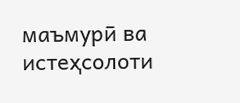маъмурӣ ва истеҳсолоти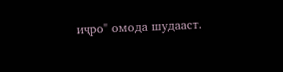иҷро" омода шудааст.